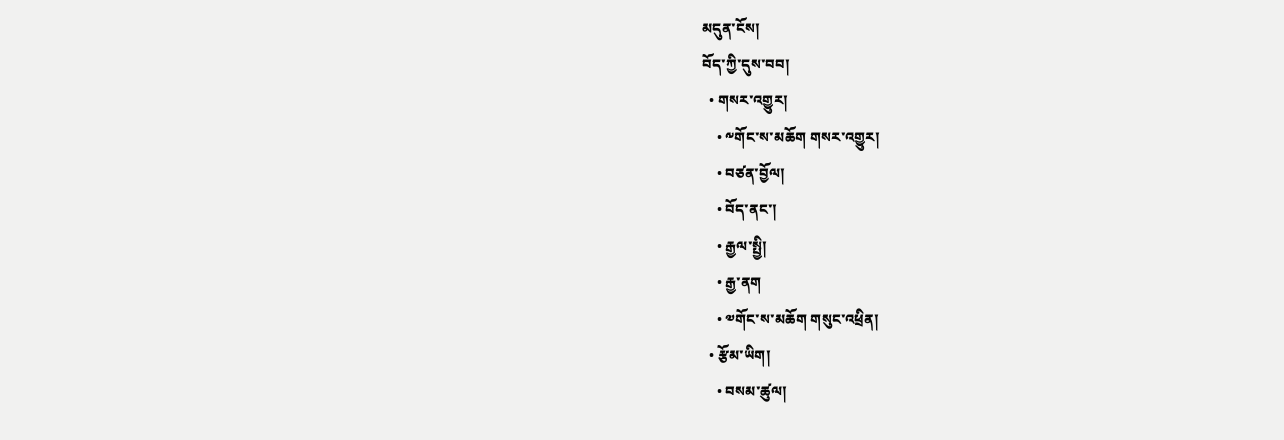མདུན་ངོས།
བོད་ཀྱི་དུས་བབ།
  • གསར་འགྱུར།
    • ༸གོང་ས་མཆོག གསར་འགྱུར།
    • བཙན་བྱོལ།
    • བོད་ནང་།
    • རྒྱལ་སྤྱི།
    • རྒྱ་ནག
    • ༧གོང་ས་མཆོག གསུང་འཕྲིན།
  • རྩོམ་ཡིག།
    • བསམ་ཚུལ།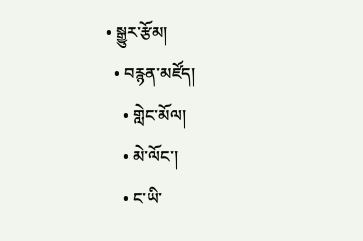• སྒྱུར་རྩོམ།
  • བརྙན་མཛོད།
    • གླེང་མོལ།
    • མེ་ལོང་།
    • ང་ཡི་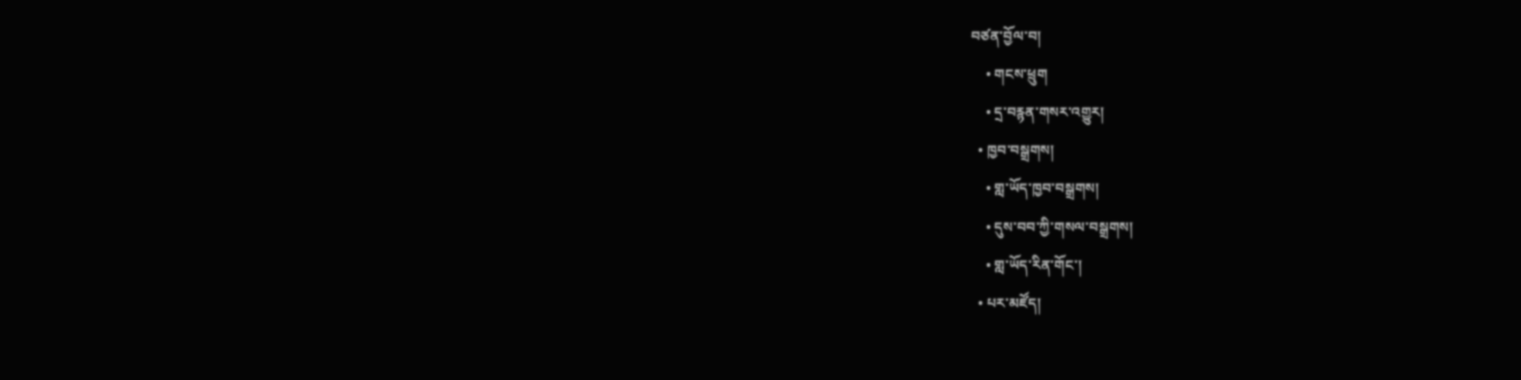བཙན་བྱོལ་བ།
    • གངས་ཕྲུག
    • དྲ་བརྙན་གསར་འགྱུར།
  • ཁྱབ་བསྒྲགས།
    • གླ་ཡོད་ཁྱབ་བསྒྲགས།
    • དུས་བབ་ཀྱི་གསལ་བསྒྲགས།
    • གླ་ཡོད་རིན་གོང་།
  • པར་མཛོད།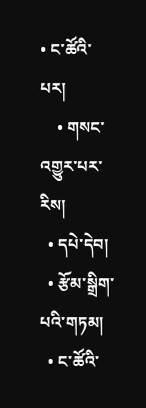• ང་ཚོའི་པར།
    • གསང་འགྱུར་པར་རིས།
  • དཔེ་དེབ།
  • རྩོམ་སྒྲིག་པའི་གཏམ།
  • ང་ཚོའི་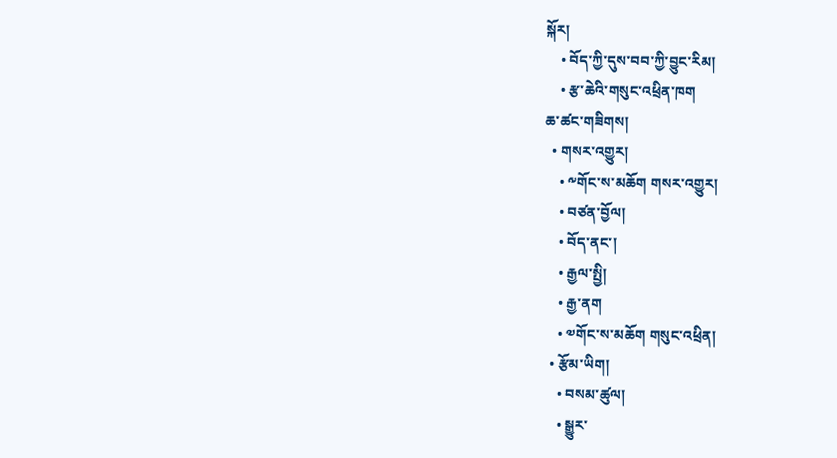སྐོར།
    • བོད་ཀྱི་དུས་བབ་ཀྱི་བྱུང་རིམ།
    • རྩ་ཆེའི་གསུང་འཕྲིན་ཁག
ཆ་ཚང་གཟིགས།
  • གསར་འགྱུར།
    • ༸གོང་ས་མཆོག གསར་འགྱུར།
    • བཙན་བྱོལ།
    • བོད་ནང་།
    • རྒྱལ་སྤྱི།
    • རྒྱ་ནག
    • ༧གོང་ས་མཆོག གསུང་འཕྲིན།
  • རྩོམ་ཡིག།
    • བསམ་ཚུལ།
    • སྒྱུར་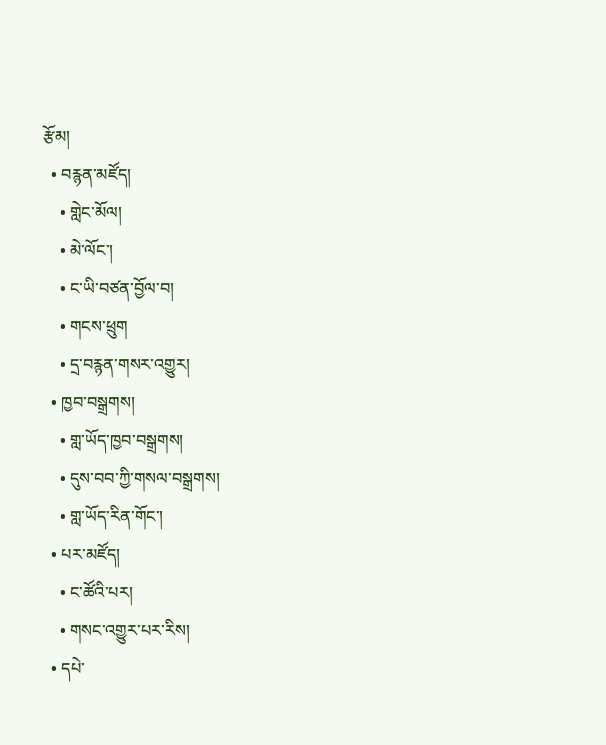རྩོམ།
  • བརྙན་མཛོད།
    • གླེང་མོལ།
    • མེ་ལོང་།
    • ང་ཡི་བཙན་བྱོལ་བ།
    • གངས་ཕྲུག
    • དྲ་བརྙན་གསར་འགྱུར།
  • ཁྱབ་བསྒྲགས།
    • གླ་ཡོད་ཁྱབ་བསྒྲགས།
    • དུས་བབ་ཀྱི་གསལ་བསྒྲགས།
    • གླ་ཡོད་རིན་གོང་།
  • པར་མཛོད།
    • ང་ཚོའི་པར།
    • གསང་འགྱུར་པར་རིས།
  • དཔེ་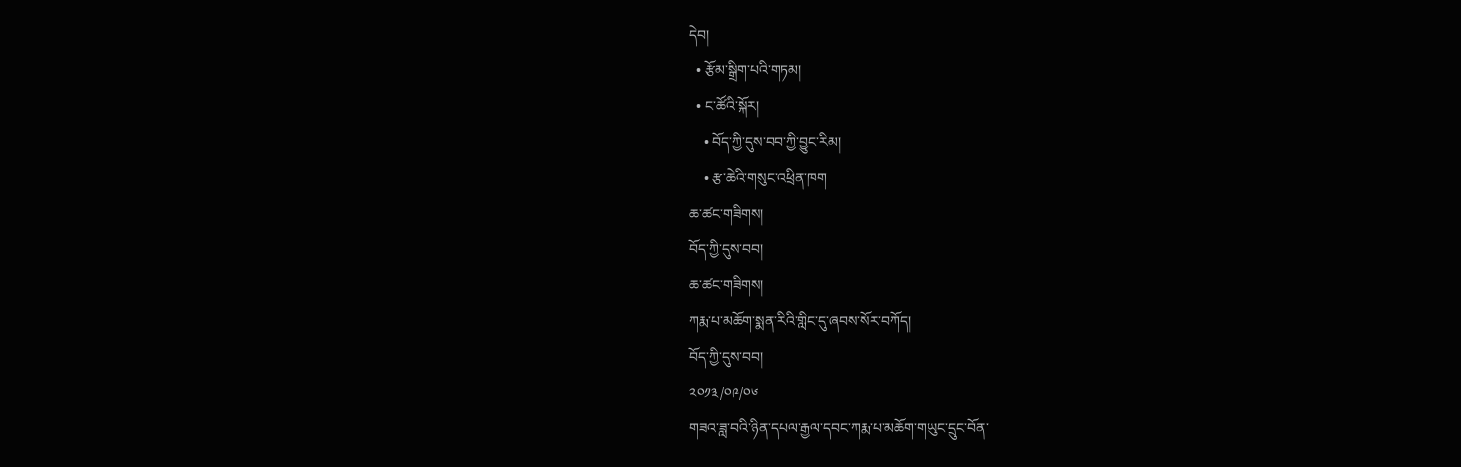དེབ།
  • རྩོམ་སྒྲིག་པའི་གཏམ།
  • ང་ཚོའི་སྐོར།
    • བོད་ཀྱི་དུས་བབ་ཀྱི་བྱུང་རིམ།
    • རྩ་ཆེའི་གསུང་འཕྲིན་ཁག
ཆ་ཚང་གཟིགས།
བོད་ཀྱི་དུས་བབ།
ཆ་ཚང་གཟིགས།
ཀརྨ་པ་མཆོག་སྨན་རིའི་གླིང་དུ་ཞབས་སོར་བཀོད།
བོད་ཀྱི་དུས་བབ།
༢༠༡༣/༠༩/༠༦
གཟའ་ཟླ་བའི་ཉིན་དཔལ་རྒྱལ་དབང་ཀརྨ་པ་མཆོག་གཡུང་དྲུང་བོན་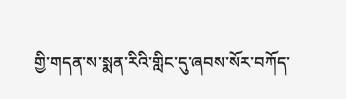གྱི་གདན་ས་སྨན་རིའི་གླིང་དུ་ཞབས་སོར་བཀོད་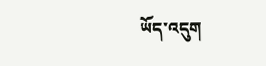ཡོད་འདུག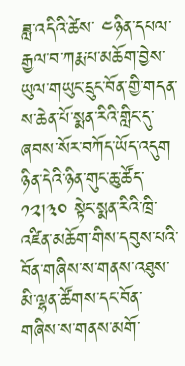ཟླ་འདིའི་ཚེས་ ༤ཉིན་དཔལ་རྒྱལ་བ་ཀརྨ་པ་མཆོག་བྱེས་ཡུལ་གཡུང་དྲུང་བོན་གྱི་གདན་ས་ཆེན་པོ་སྨན་རིའི་གླིང་དུ་ཞབས་སོར་བཀོད་ཡོད་འདུག ཉིན་དེའི་ཉིན་གུང་ཆུ་ཚོད་ ༡༢།༣༠ སྟེང་སྨན་རིའི་ཁྲི་འཛིན་མཆོག་གིས་དབུས་པའི་བོན་གཞིས་ས་གནས་འཐུས་མི་ལྷན་ཚོགས་དང་བོན་གཞིས་ས་གནས་མགོ་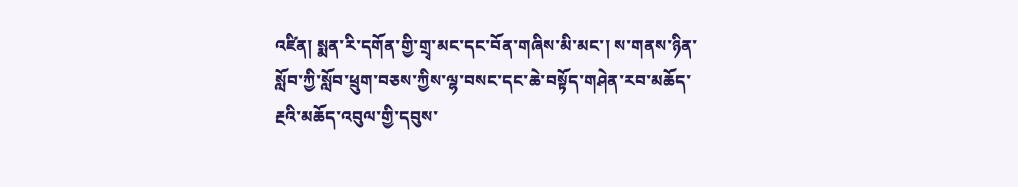འཛིན། སྨན་རི་དགོན་གྱི་གྲྭ་མང་དང་བོན་གཞིས་མི་མང་། ས་གནས་ཉིན་སློབ་ཀྱི་སློབ་ཕྲུག་བཅས་ཀྱིས་ལྷ་བསང་དང་ཆེ་བསྟོད་གཤེན་རབ་མཆོད་རྔའི་མཆོད་འབུལ་གྱི་དབུས་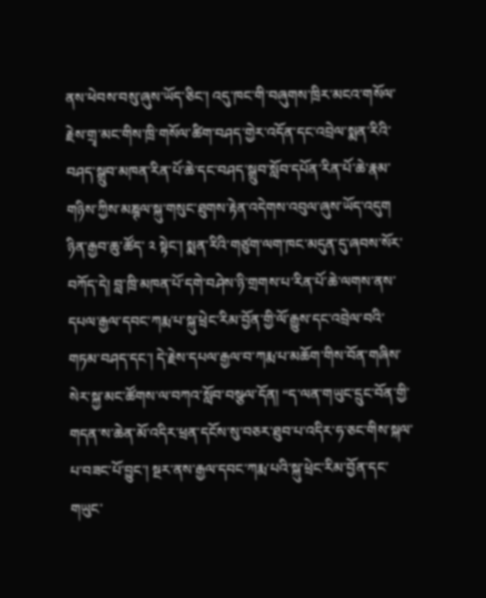ནས་ཕེབས་བསུ་ཞུས་ཡོད་ཅིང་། འདུ་ཁང་གི་བཞུགས་ཁྲིར་མངའ་གསོལ་རྗེས་གྲྭ་མང་གིས་ཁྲི་གསོལ་ཚིག་བཤད་གྱེར་འདོན་དང་འབྲེལ་སྨན་རིའི་བཤད་སྒྲུབ་མཁན་རིན་པོ་ཆེ་དང་བཤད་སྒྲུབ་སློབ་དཔོན་རིན་པོ་ཆེ་རྣམ་གཉིས་ཀྱིས་མཎྚལ་སྐུ་གསུང་ཐུགས་རྟེན་འདེགས་འབུལ་ཞུས་ཡོད་འདུག
ཉིན་རྒྱབ་ཆུ་ཚོད་ ༢ སྟེང་། སྨན་རིའི་གཙུག་ལག་ཁང་མདུན་དུ་ཞབས་སོར་བཀོད་དེ། བླ་ཁྲི་མཁན་པོ་དགེ་བཤེས་ཉི་གྲགས་པ་རིན་པོ་ཆེ་ལགས་ནས་དཔལ་རྒྱལ་དབང་ཀརྨ་པ་སྐུ་ཕྲེང་རིམ་བྱོན་གྱི་ལོ་རྒྱུས་དང་འབྲེལ་བའི་གཏམ་བཤད་དང་། དེ་རྗེས་དཔལ་རྒྱལ་བ་ཀརྨ་པ་མཆོག་གིས་བོན་གཞིས་སེར་སྐྱ་མང་ཚོགས་ལ་བཀའ་སློབ་བསྩལ་དོན། “ད་ལན་གཡུང་དྲུང་བོན་གྱི་གདན་ས་ཆེན་མོ་འདིར་ཕྲན་དངོས་སུ་བཅར་ཐུབ་པ་འདིར་ཧ་ཅང་གིས་སྐལ་པ་བཟང་པོ་བྱུང་། སྔར་ནས་རྒྱལ་དབང་ཀརྨ་པའི་སྐུ་ཕྲེང་རིམ་བྱོན་དང་གཡུང་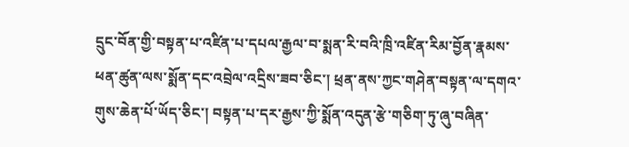དྲུང་བོན་གྱི་བསྟན་པ་འཛིན་པ་དཔལ་རྒྱལ་བ་སྨན་རི་བའི་ཁྲི་འཛིན་རིམ་བྱོན་རྣམས་ཕན་ཚུན་ལས་སྨོན་དང་འབྲེལ་འདྲིས་ཟབ་ཅིང་། ཕྲན་ནས་ཀྱང་གཤེན་བསྟན་ལ་དགའ་གུས་ཆེན་པོ་ཡོད་ཅིང་། བསྟན་པ་དར་རྒྱས་ཀྱི་སྨོན་འདུན་རྩེ་གཅིག་ཏུ་ཞུ་བཞིན་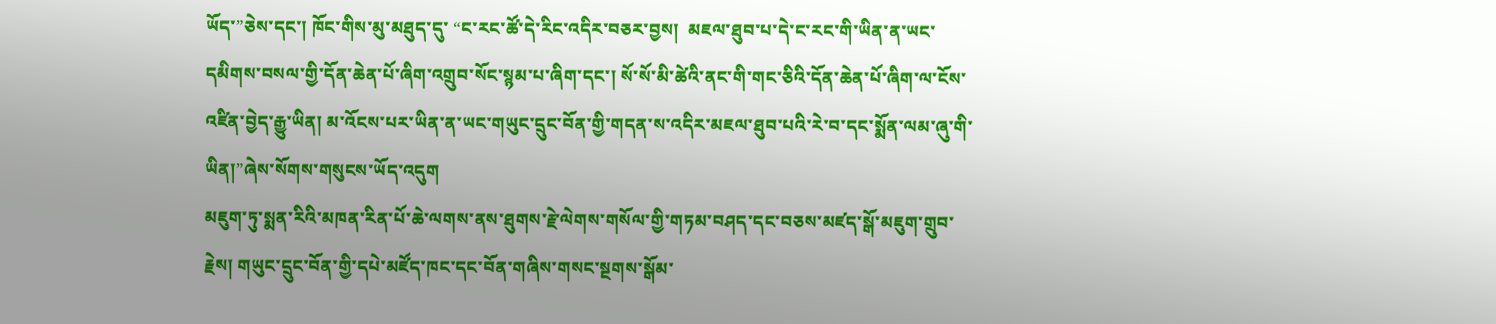ཡོད་”ཅེས་དང་། ཁོང་གིས་མུ་མཐུད་དུ་ “ང་རང་ཚོ་དེ་རིང་འདིར་བཅར་བྱས།  མཇལ་ཐུབ་པ་དེ་ང་རང་གི་ཡིན་ན་ཡང་དམིགས་བསལ་གྱི་དོན་ཆེན་པོ་ཞིག་འགྲུབ་སོང་སྙམ་པ་ཞིག་དང་། སོ་སོ་མི་ཚེའི་ནང་གི་གང་ཅིའི་དོན་ཆེན་པོ་ཞིག་ལ་ངོས་འཛིན་བྱེད་རྒྱུ་ཡིན། མ་འོངས་པར་ཡིན་ན་ཡང་གཡུང་དྲུང་བོན་གྱི་གདན་ས་འདིར་མཇལ་ཐུབ་པའི་རེ་བ་དང་སྨོན་ལམ་ཞུ་གི་ཡིན།”ཞེས་སོགས་གསུངས་ཡོད་འདུག
མཇུག་ཏུ་སྨན་རིའི་མཁན་རིན་པོ་ཆེ་ལགས་ནས་ཐུགས་རྗེ་ལེགས་གསོལ་གྱི་གཏམ་བཤད་དང་བཅས་མཛད་སྒོ་མཇུག་གྲུབ་རྗེས། གཡུང་དྲུང་བོན་གྱི་དཔེ་མཛོད་ཁང་དང་བོན་གཞིས་གསང་སྔགས་སྒོམ་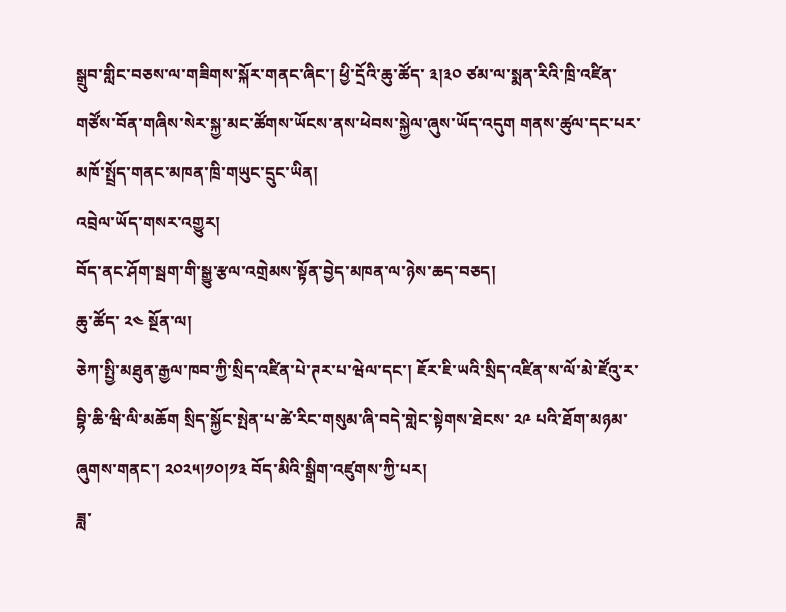སྒྲུབ་གླིང་བཅས་ལ་གཟིགས་སྐོར་གནང་ཞིང་། ཕྱི་དྲོའི་ཆུ་ཚོད་ ༣།༣༠ ཙམ་ལ་སྨན་རིའི་ཁྲི་འཛིན་གཙོས་བོན་གཞིས་སེར་སྐྱ་མང་ཚོགས་ཡོངས་ནས་ཕེབས་སྐྱེལ་ཞུས་ཡོད་འདུག གནས་ཚུལ་དང་པར་མཁོ་སྤྲོད་གནང་མཁན་ཁྲི་གཡུང་དྲུང་ཡིན།
འབྲེལ་ཡོད་གསར་འགྱུར།
བོད་ནང་ཤོག་སྦག་གི་སྒྱུ་རྩལ་འགྲེམས་སྟོན་བྱེད་མཁན་ལ་ཉེས་ཆད་བཅད།
ཆུ་ཚོད་ ༢༤ སྔོན་ལ།
ཅེཀ་སྤྱི་མཐུན་རྒྱལ་ཁབ་ཀྱི་སྲིད་འཛིན་པེ་ཊར་པ་ཝེལ་དང་། ཇོར་ཇི་ཡའི་སྲིད་འཛིན་ས་ལོ་མེ་ཛོའུ་ར་བྷི་ཆི་ཝི་ལི་མཆོག སྲིད་སྐྱོང་སྤེན་པ་ཚེ་རིང་གསུམ་ཞི་བདེ་གླེང་སྟེགས་ཐེངས་ ༢༩ པའི་ཐོག་མཉམ་ཞུགས་གནང་། ༢༠༢༥།༡༠།༡༣ བོད་མིའི་སྒྲིག་འཛུགས་ཀྱི་པར།
ཟླ་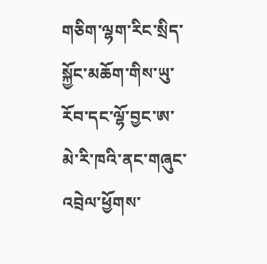གཅིག་ལྷག་རིང་སྲིད་སྐྱོང་མཆོག་གིས་ཡུ་རོབ་དང་ལྷོ་བྱང་ཨ་མེ་རི་ཁའི་ནང་གཞུང་འབྲེལ་ཕྱོགས་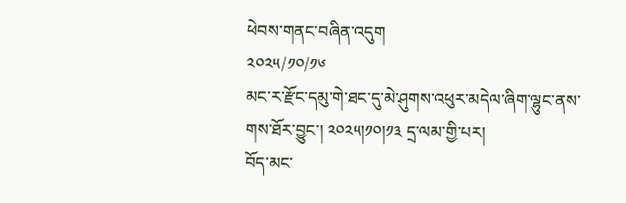ཕེབས་གནང་བཞིན་འདུག
༢༠༢༥/༡༠/༡༦
མང་ར་རྫོང་དམུ་གེ་ཐང་དུ་མེ་ཤུགས་འཕུར་མདེལ་ཞིག་ལྷུང་ནས་གས་ཐོར་བྱུང་། ༢༠༢༥།༡༠།༡༣ དྲ་ལམ་གྱི་པར།
བོད་མང་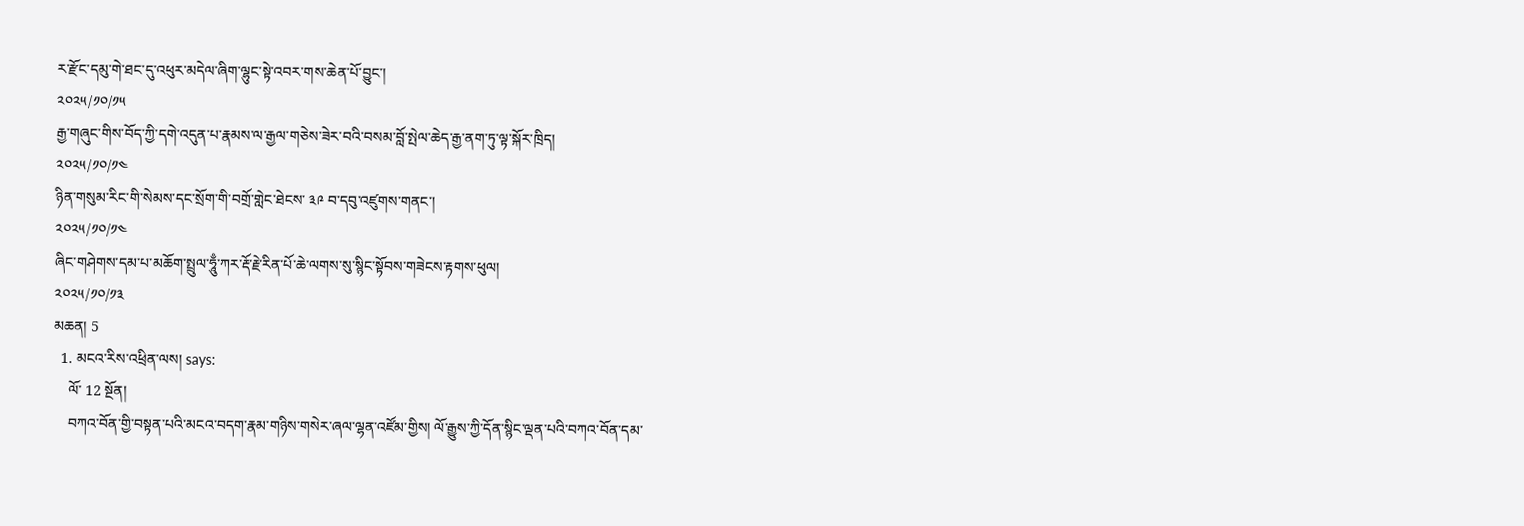ར་རྫོང་དམུ་གེ་ཐང་དུ་འཕུར་མདེལ་ཞིག་ལྷུང་སྟེ་འབར་གས་ཆེན་པོ་བྱུང་།
༢༠༢༥/༡༠/༡༥
རྒྱ་གཞུང་གིས་བོད་ཀྱི་དགེ་འདུན་པ་རྣམས་ལ་རྒྱལ་གཅེས་ཟེར་བའི་བསམ་བློ་སྤེལ་ཆེད་རྒྱ་ནག་ཏུ་ལྟ་སྐོར་ཁྲིད།
༢༠༢༥/༡༠/༡༤
ཉིན་གསུམ་རིང་གི་སེམས་དང་སྲོག་གི་བགྲོ་གླེང་ཐེངས་ ༣༩ བ་དབུ་འཛུགས་གནང་།
༢༠༢༥/༡༠/༡༤
ཞིང་གཤེགས་དམ་པ་མཆོག་སྤྲུལ་ཧཱུྃ་ཀར་རྡོ་རྗེ་རིན་པོ་ཆེ་ལགས་སུ་སྙིང་སྟོབས་གཟེངས་རྟགས་ཕུལ།
༢༠༢༥/༡༠/༡༣
མཆན། 5
  1. མངའ་རིས་འཕྲིན་ལས། says:
    ལོ་ 12 སྔོན།
    བཀའ་བོན་གྱི་བསྟན་པའི་མངའ་བདག་རྣམ་གཉིས་གསེར་ཞལ་ལྷན་འཛོམ་གྱིས། ལོ་རྒྱུས་ཀྱི་དོན་སྙིང་ལྡན་པའི་བཀའ་བོན་དམ་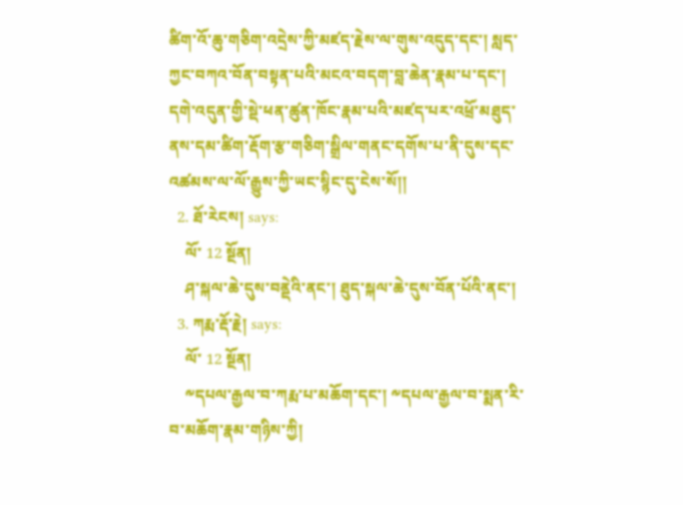ཚིག་འོ་ཆུ་གཅིག་འདྲེས་ཀྱི་མཛད་རྗེས་ལ་གུས་འདུད་དང་། སླད་ཀྱང་བཀའ་བོན་བསྟན་པའི་མངའ་བདག་བླ་ཆེན་རྣམ་པ་དང་། དགེ་འདུན་གྱི་སྡེ་ཕན་ཚུན་ཁོང་རྣམ་པའི་མཛད་པར་འཕྲོ་མཐུད་ནས་དམ་ཚིག་རྡོག་རྩ་གཅིག་སྒྲིལ་གནང་དགོས་པ་ནི་དུས་དང་འཚམས་ལ་ལོ་རྒྱུས་ཀྱི་ཡང་སྙིང་དུ་ངེས་སོ།།
  2. ཐོ་རེངས། says:
    ལོ་ 12 སྔོན།
    ཤ་སྐལ་ཆེ་དུས་བནྡེའི་ནང་། ཐུད་སྐལ་ཆེ་དུས་བོན་པོའི་ནང་།
  3. ཀརྨ་རྡོ་རྗེ། says:
    ལོ་ 12 སྔོན།
    ༸དཔལ་རྒྱལ་བ་ཀརྨ་པ་མཆོག་དང་། ༸དཔལ་རྒྱལ་བ་སྨན་རི་བ་མཆོག་རྣམ་གཉིས་ཀྱི།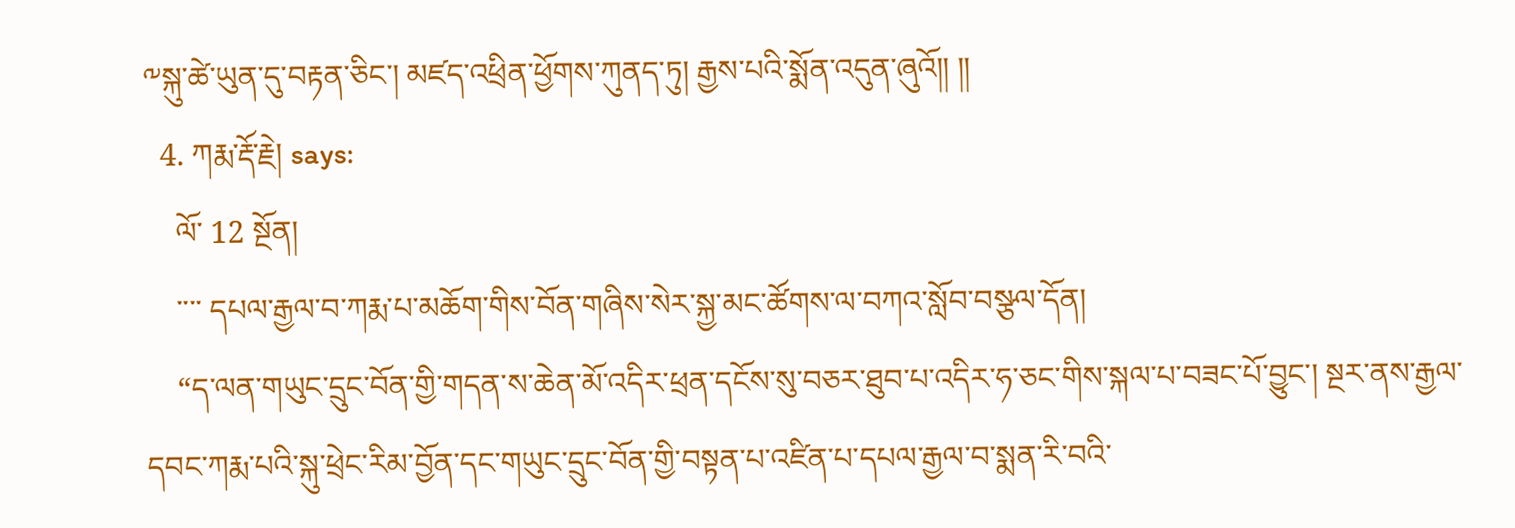༸སྐུ་ཚེ་ཡུན་དུ་བརྟན་ཅིང་། མཛད་འཕྲིན་ཕྱོགས་ཀུནད་ཏུ། རྒྱས་པའི་སྨོན་འདུན་ཞུའོ།། །།
  4. ཀརྨ་རྡོ་རྗེ། says:
    ལོ་ 12 སྔོན།
    ་་་་ དཔལ་རྒྱལ་བ་ཀརྨ་པ་མཆོག་གིས་བོན་གཞིས་སེར་སྐྱ་མང་ཚོགས་ལ་བཀའ་སློབ་བསྩལ་དོན།
    “ད་ལན་གཡུང་དྲུང་བོན་གྱི་གདན་ས་ཆེན་མོ་འདིར་ཕྲན་དངོས་སུ་བཅར་ཐུབ་པ་འདིར་ཧ་ཅང་གིས་སྐལ་པ་བཟང་པོ་བྱུང་། སྔར་ནས་རྒྱལ་དབང་ཀརྨ་པའི་སྐུ་ཕྲེང་རིམ་བྱོན་དང་གཡུང་དྲུང་བོན་གྱི་བསྟན་པ་འཛིན་པ་དཔལ་རྒྱལ་བ་སྨན་རི་བའི་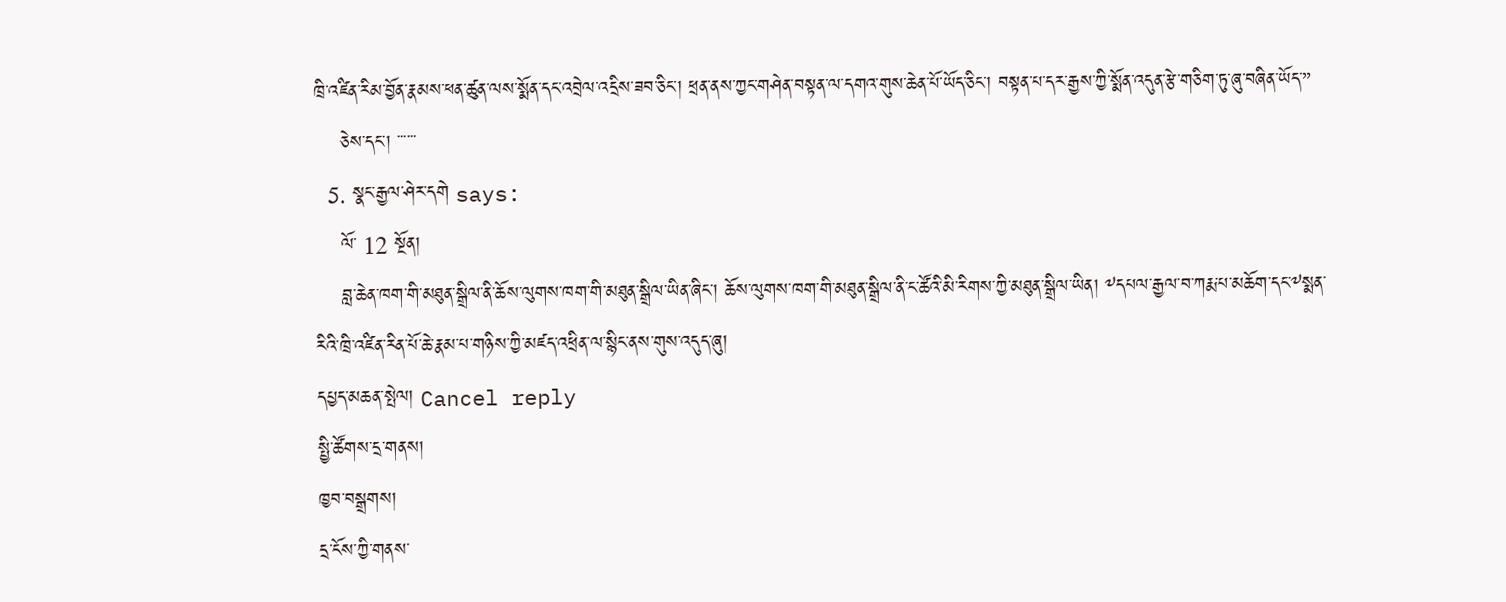ཁྲི་འཛིན་རིམ་བྱོན་རྣམས་ཕན་ཚུན་ལས་སྨོན་དང་འབྲེལ་འདྲིས་ཟབ་ཅིང་། ཕྲན་ནས་ཀྱང་གཤེན་བསྟན་ལ་དགའ་གུས་ཆེན་པོ་ཡོད་ཅིང་། བསྟན་པ་དར་རྒྱས་ཀྱི་སྨོན་འདུན་རྩེ་གཅིག་ཏུ་ཞུ་བཞིན་ཡོད་”
    ཅེས་དང་། ་་་་་་
  5. སྣང་རྒྱལ་ཤེར་དགེ says:
    ལོ་ 12 སྔོན།
    བླ་ཆེན་ཁག་གི་མཐུན་སྒྲིལ་ནི་ཆོས་ལུགས་ཁག་གི་མཐུན་སྒྲིལ་ཡིན་ཞིང་། ཆོས་ལུགས་ཁག་གི་མཐུན་སྒྲིལ་ནི་ང་ཚོའི་མི་རིགས་ཀྱི་མཐུན་སྒྲིལ་ཡིན། ༸དཔལ་རྒྱལ་བ་ཀརྨ་པ་མཆོག་དང་༸སྨན་རིའི་ཁྲི་འཛིན་རིན་པོ་ཆེ་རྣམ་པ་གཉིས་ཀྱི་མཛད་འཕྲིན་ལ་སྙིང་ནས་གུས་འདུད་ཞུ།
དཔྱད་མཆན་སྤེལ། Cancel reply
སྤྱི་ཚོགས་དྲ་གནས།
ཁྱབ་བསྒྲགས།
དྲ་ངོས་ཀྱི་གནས་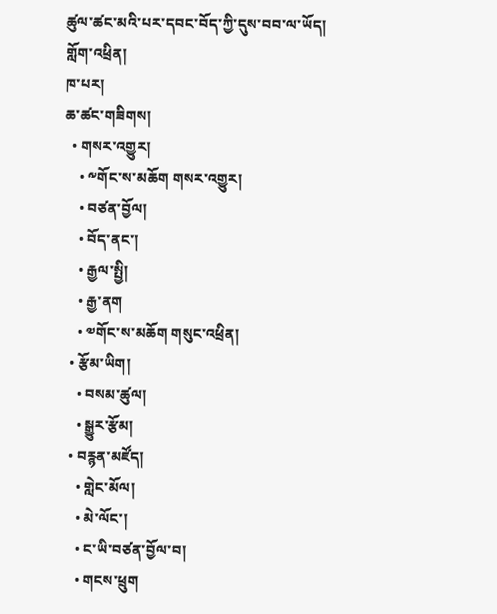ཚུལ་ཚང་མའི་པར་དབང་བོད་ཀྱི་དུས་བབ་ལ་ཡོད།
གློག་འཕྲིན།
ཁ་པར།
ཆ་ཚང་གཟིགས།
  • གསར་འགྱུར།
    • ༸གོང་ས་མཆོག གསར་འགྱུར།
    • བཙན་བྱོལ།
    • བོད་ནང་།
    • རྒྱལ་སྤྱི།
    • རྒྱ་ནག
    • ༧གོང་ས་མཆོག གསུང་འཕྲིན།
  • རྩོམ་ཡིག།
    • བསམ་ཚུལ།
    • སྒྱུར་རྩོམ།
  • བརྙན་མཛོད།
    • གླེང་མོལ།
    • མེ་ལོང་།
    • ང་ཡི་བཙན་བྱོལ་བ།
    • གངས་ཕྲུག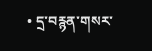• དྲ་བརྙན་གསར་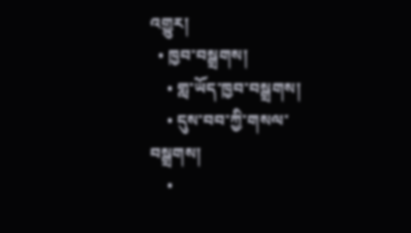འགྱུར།
  • ཁྱབ་བསྒྲགས།
    • གླ་ཡོད་ཁྱབ་བསྒྲགས།
    • དུས་བབ་ཀྱི་གསལ་བསྒྲགས།
    •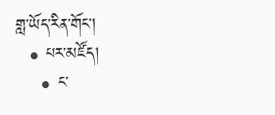གླ་ཡོད་རིན་གོང་།
  • པར་མཛོད།
    • ང་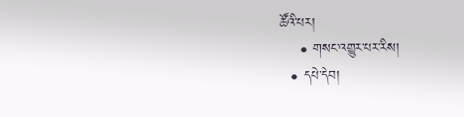ཚོའི་པར།
    • གསང་འགྱུར་པར་རིས།
  • དཔེ་དེབ།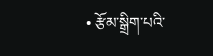• རྩོམ་སྒྲིག་པའི་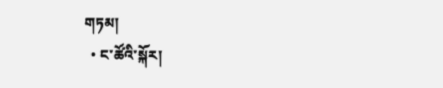གཏམ།
  • ང་ཚོའི་སྐོར།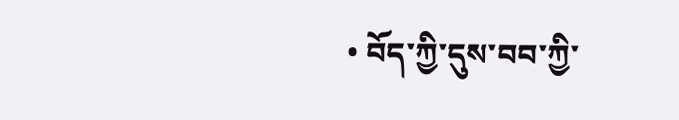• བོད་ཀྱི་དུས་བབ་ཀྱི་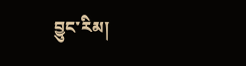བྱུང་རིམ།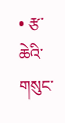• རྩ་ཆེའི་གསུང་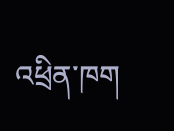འཕྲིན་ཁག